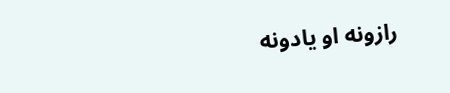رازونه او يادونه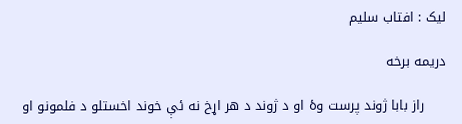ليک : افتاب سليم

دريمه برخه

     راز بابا ژوند پرست وۀ او د ژوند د هر اړخ نه ئې خوند اخستلو د فلمونو او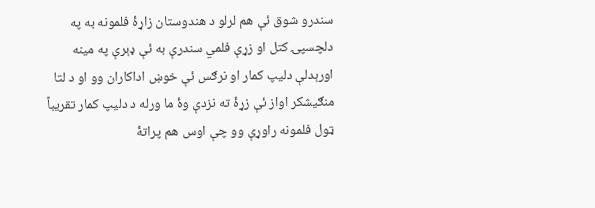سندرو شوق ئې هم لرلو د هندوستان زاړۀ فلمونه به په دلچسپۍ کتل او زړې فلمي سندرې به ئې ډېرې په مينه اورېدلې دلیپ کمار او نرګس ئې خوښ اداکاران وو او د لتا منګيشکر اواز ئې زړۀ ته نزدې وۀ ما ورله د دليپ کمار تقریباً ټول فلمونه راوړې وو چې اوس هم پراتۀ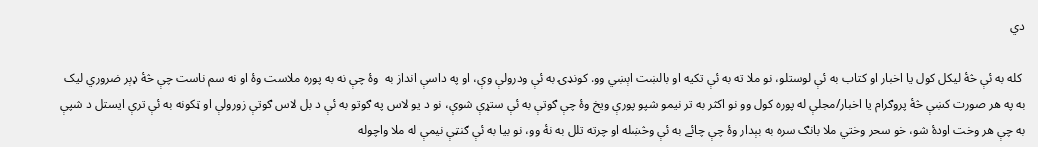دي

 کله به ئې څۀ ليکل کول يا اخبار او کتاب به ئې لوستلو، نو ملا ته به ئې تکيه او بالښت اېښي وو. کونډۍ به ئې ودرولې وې، او په داسې انداز به  وۀ چې نه به پوره ملاست وۀ او نه سم ناست چې څۀ ډېر ضروري ليک به په هر صورت کښې څۀ پروګرام يا اخبار/مجلې له پوره کول وو نو اکثر به تر نيمو شپو پورې ويخ وۀ چې ګوتې به ئې ستړې شوې، نو د يو لاس په ګوتو به ئې د بل لاس ګوتې زورولې او ټکونه به ئې ترې ايستل د شپې به چې هر وخت اودۀ شو، خو سحر وختي ملا بانګ سره به بېدار وۀ چې چائے به ئې وڅښله او چرته تلل به نۀ وو، نو بيا به ئې ګنټې نيمې له ملا واچوله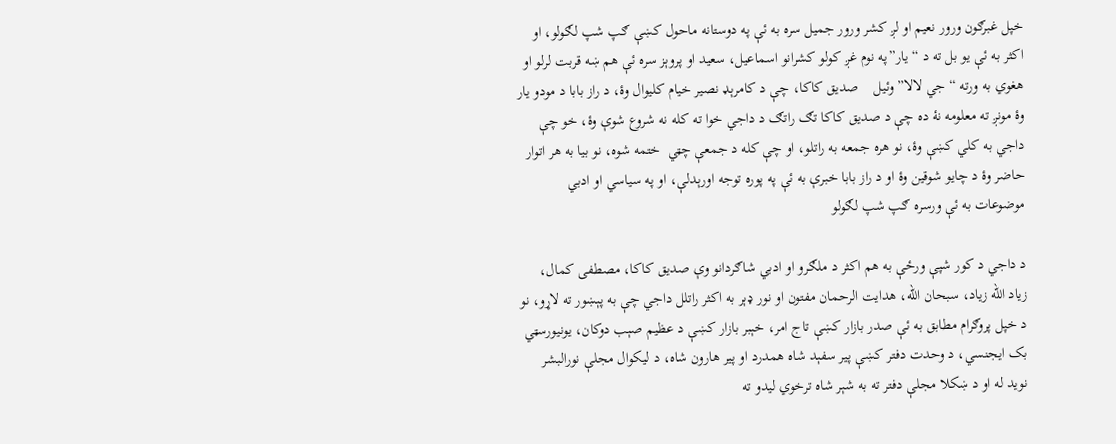خپل غبرګون ورور نعيم او لږ کشر ورور جميل سره به ئې په دوستانه ماحول کښې ګپ شپ لګولو، او اکثر به ئې يو بل ته د “يار”په نوم غږ کولو کشرانو اسماعيل، سعيد او پروېز سره ئې هم ښه قربت لرلو او هغوي به ورته “جي لالا” وئيل    صديق کاکا، چې د کامرېډ نصير خيام کليوال وۀ، د راز بابا د مودو يار وۀ مونږ ته معلومه نۀ ده چې د صديق کاکا تګ راتګ د داجي خوا ته کله نه شروع شوې وۀ، خو چې داجي به کلي کښې وۀ، نو هره جمعه به راتلو، او چې کله د جمعې چټي  ختمه شوه، نو بیا به هر اتوار حاضر وۀ د چایو شوقين وۀ او د راز بابا خبرې به ئې په پوره توجه اورېدلې، او په سياسي او ادبي موضوعات به ئې ورسره ګپ شپ لګولو

د داجي د کور شپې ورځې به هم اکثر د ملګرو او ادبي شاګردانو وې صديق کاکا، مصطفی کمال، زياد الله زياد، سبحان‌ الله، هدايت‌ الرحمان مفتون او نور ډېر به اکثر راتلل داجي چې به پېښور ته لاړو، نو د خپل پروګرام مطابق به ئې صدر بازار کښې تاج امر، خېبر بازار کښې د عظيم صېب دوکان، يونيورسټي بک ايجنسي، د وحدت دفتر کښې پير سفېد شاه همدرد او پير هارون شاه، د ليکوال مجلې نورالبشر نويد له او د ښکلا مجلې دفتر ته به شېر شاه ترخوي ليدو ته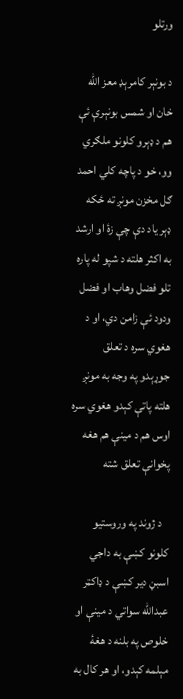ورتلو

د بونېر کامرېډ معز الله خان او شمس بونېرې ئې هم د ډېرو کلونو ملګري وو، خو د پاچه کلي احمد ګل مخزن مونږ ته ځکه ډېر ياد دې چې زۀ او ارشد به اکثر هلته د شپو له پاره تلو فضل وهاب او فضل ودود ئې زامن دي، او د هغوي سره د تعلق جوړېدو په وجه به مونږ هلته پاتې کېدو هغوي سره اوس هم د مينې هم هغه پخوانې تعلق شته

   د ژوند په وروستيو کلونو کښې به داجي اسبڼ دير کښې د ډاکټر عبدالله سواتي د مينې او خلوص په بلنه د هغۀ مېلمه کېدو، او هر کال به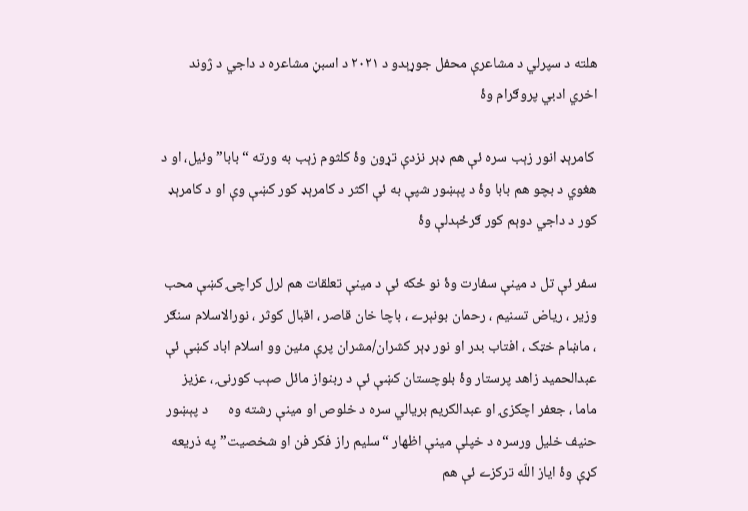هلته د سپرلي د مشاعرې محفل جوړېدو د ۲۰۲۱ د اسبڼ مشاعره د داجي د ژوند اخري ادبي پروګرام وۀ

 کامرېډ انور زېب سره ئې هم ډېر نزدې تړون وۀ کلثوم زېب به ورته “بابا” وئيل، او د هغوي د بچو هم بابا وۀ د پېښور شپې به ئې اکثر د کامرېډ کور کښې وې او د کامرېډ کور د داجي دوېم کور ګرځېدلې وۀ

سفر ئې تل د مينې سفارت وۀ نو ځکه ئې د مينې تعلقات هم لرل کراچۍ کښې محب وزیر ، ریاض تسنيم ، رحمان بونېرے ، باچا خان قاصر ، اقبال کوثر ، نورالاسلام سنګر ، ماښام خټک ، افتاب بدر او نور ډېر کشران/مشران پرې مئين وو اسلام اباد کښې ئې عبدالحمید زاهد پرستار وۀ بلوچستان کښې ئې د ربنواز مائل صېب کورنۍ ، عزیز ماما ، جعفر اچکزۍ او عبدالکریم بريالي سره د خلوص او مينې رشته وه      د پېښور حنيف خليل ورسره د خپلې مينې اظهار “سلیم راز فکر فن او شخصيت”په ذریعه کړې وۀ اياز اللّه ترکزے ئې هم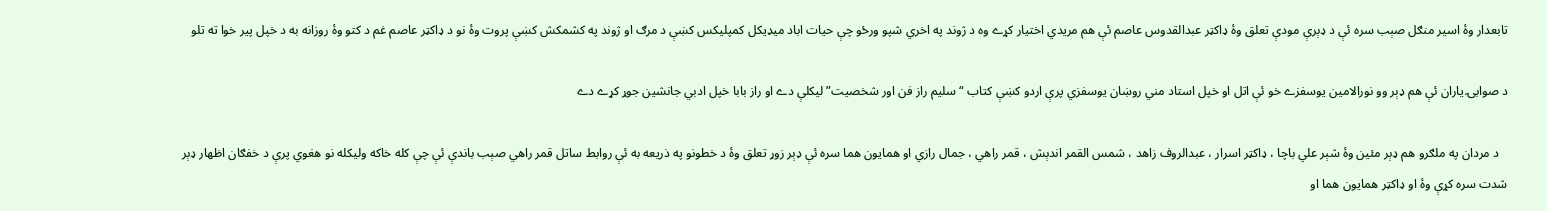تابعدار وۀ اسير منګل صېب سره ئې د ډېرې مودې تعلق وۀ ډاکټر عبدالقدوس عاصم ئې هم مريدي اختيار کړے وه د ژوند په اخري شپو ورځو چې حيات اباد ميډيکل کمپلیکس کښې د مرګ او ژوند په کشمکش کښې پروت وۀ نو د ډاکټر عاصم غم د کتو وۀ روزانه به د خپل پیر خوا ته تلو

د صوابۍ ياران ئې هم ډېر وو نورالامین يوسفزے خو ئې اتل او خپل استاد مني روښان يوسفزي پرې اردو کښې کتاب “سلیم راز فن اور شخصيت” ليکلې دے او راز بابا خپل ادبي جانشين جوړ کړے دے

   د مردان په ملګرو هم ډېر مئين وۀ شېر علي باچا ، ډاکټر اسرار ، عبدالروف زاهد ، شمس القمر اندېش ، قمر راهي ، جمال رازي او همايون هما سره ئې ډېر زوړ تعلق وۀ د خطونو په ذریعه به ئې روابط ساتل قمر راهي صېب باندې ئې چې کله خاکه وليکله نو هغوي پرې د خفګان اظهار ډېر شدت سره کړې وۀ او ډاکټر همايون هما او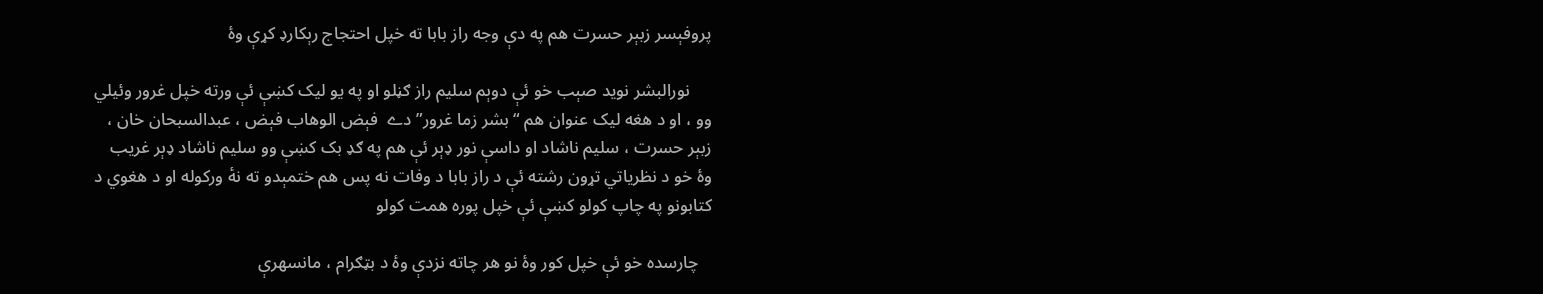پروفېسر زبېر حسرت هم په دې وجه راز بابا ته خپل احتجاج رېکارډ کړې وۀ

     نورالبشر نويد صېب خو ئې دوېم سلیم راز ګڼلو او په یو ليک کښې ئې ورته خپل غرور وئيلي وو ، او د هغه لیک عنوان هم “بشر زما غرور” دے  فېض الوهاب فېض ، عبدالسبحان خان ، زبېر حسرت ، سلیم ناشاد او داسې نور ډېر ئې هم په ګډ بک کښې وو سلیم ناشاد ډېر غريب وۀ خو د نظرياتي تړون رشته ئې د راز بابا د وفات نه پس هم ختمېدو ته نۀ ورکوله او د هغوي د کتابونو په چاپ کولو کښې ئې خپل پوره همت کولو

   چارسده خو ئې خپل کور وۀ نو هر چاته نزدې وۀ د بټګرام ، مانسهرې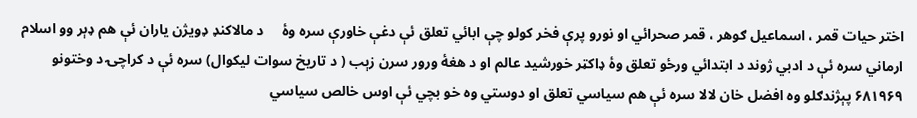اختر حيات قمر ، اسماعيل ګوهر ، قمر صحرائي او نورو پرې فخر کولو چې ابائي تعلق ئې دغې خاورې سره وۀ     د مالاکنډ ډویژن ياران ئې هم ډېر وو اسلام ارماني سره ئې د ادبي ژوند د ابتدائي ورځو تعلق وۀ ډاکټر خورشید عالم او د هغۀ ورور سرن زېب ( د تاريخ سوات ليکوال) سره ئې د کراچۍ د وختونو ۶۸۱۹۶۹ پېژندګلو وه افضل خان لالا سره ئې هم سیاسي تعلق او دوستي وه خو بچي ئې اوس خالص سیاسي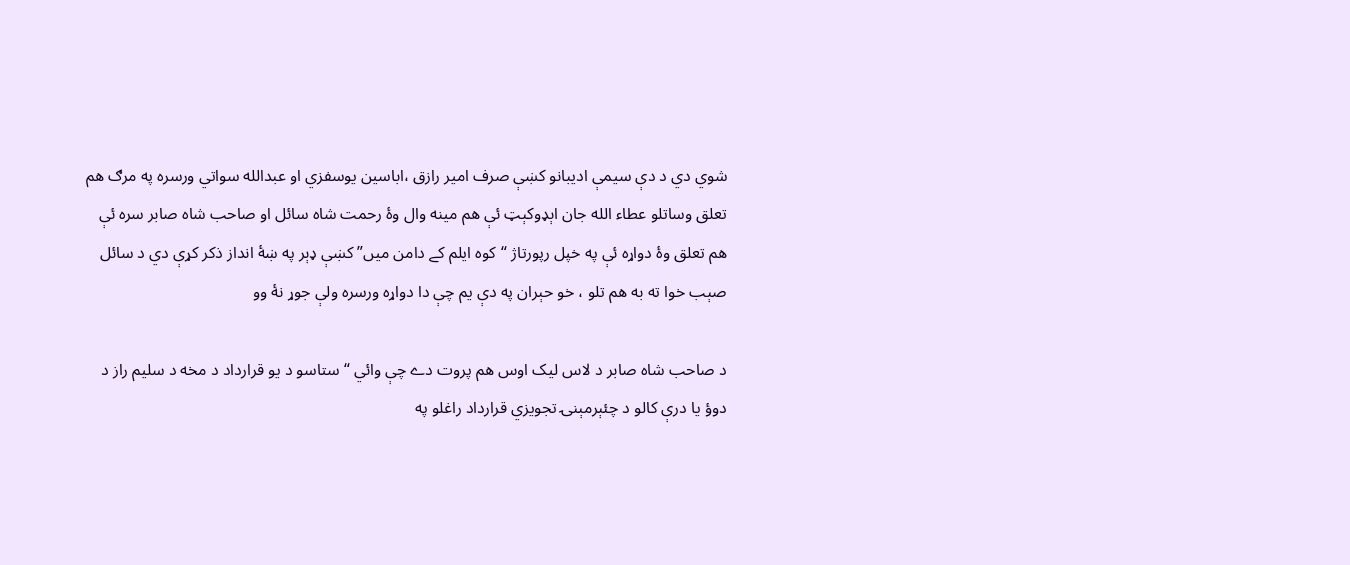شوي دي د دې سيمې ادیبانو کښې صرف امير رازق ،اباسين يوسفزي او عبدالله سواتي ورسره په مرګ هم تعلق وساتلو عطاء الله جان اېډوکېټ ئې هم مينه وال وۀ رحمت شاه سائل او صاحب شاه صابر سره ئې هم تعلق وۀ دواړه ئې په خپل رپورتاژ “کوه ايلم کے دامن میں” کښې ډېر په ښۀ انداز ذکر کړې دي د سائل صېب خوا ته به هم تلو ، خو حېران په دې یم چې دا دواړه ورسره ولې جوړ نۀ وو

د صاحب شاه صابر د لاس ليک اوس هم پروت دے چې وائي “ستاسو د يو قرارداد د مخه د سلیم راز د دوؤ یا درې کالو د چئېرمېنۍ تجويزي قرارداد راغلو په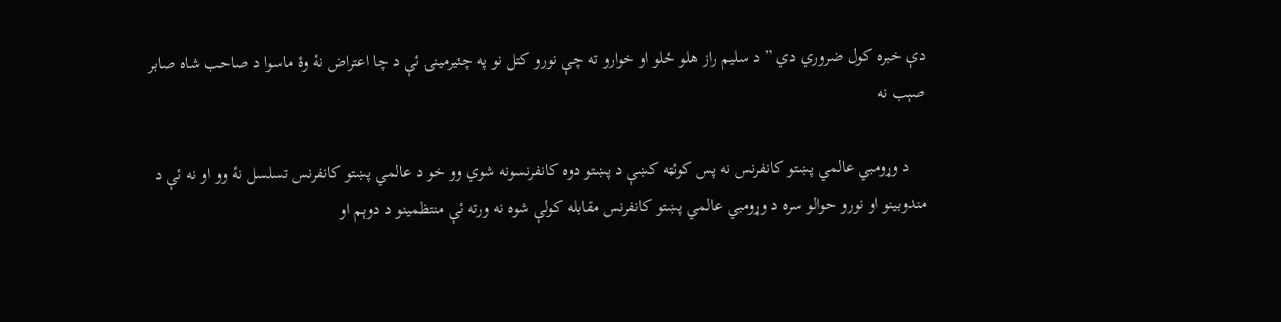دې خبره کول ضروري دي ” د سلیم راز هلو ځلو او خوارو ته چې نورو کتل نو په چئيرمينۍ ئې د چا اعتراض نۀ وۀ ماسوا د صاحب شاه صابر صېب نه

    د وړومبي عالمي پښتو کانفرنس نه پس کوئټه کښې د پښتو دوه کانفرنسونه شوي وو خو د عالمي پښتو کانفرنس تسلسل نۀ وو او نه ئې د مندوبینو او نورو حوالو سره د وړومبي عالمي پښتو کانفرنس مقابله کولې شوه نه ورته ئې منتظمينو د دوېم او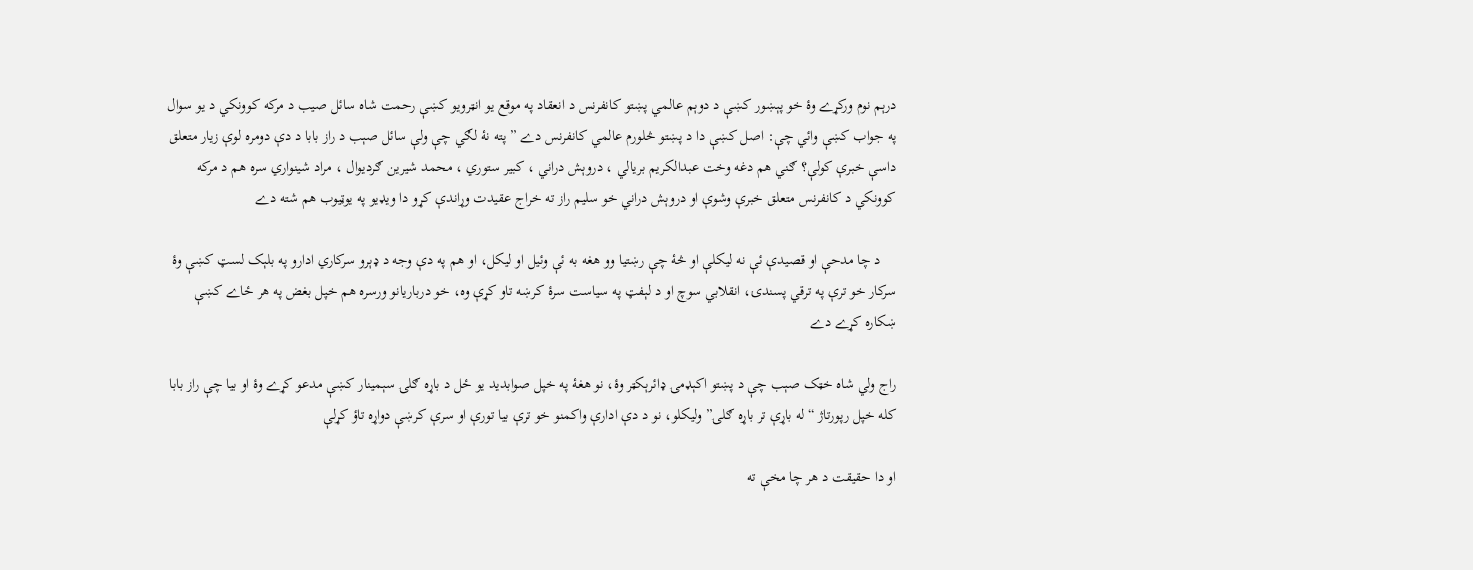درېم نوم ورکړے وۀ خو پېښور کښې د دوېم عالمي پښتو کانفرنس د انعقاد په موقع يو انټرويو کښې رحمت شاه سائل صیب د مرکه کوونکي د يو سوال په جواب کښې وائي چې: اصل کښې دا د پښتو څلورم عالمي کانفرنس دے ” پته نۀ لګي چې ولې سائل صېب د راز بابا د دې دومره لوې زيار متعلق داسې خبرې کولې؟ ګني هم دغه وخت عبدالکریم بريالي ، دروېش دراني ، کبیر ستوري ، محمد شيرين ګرديوال ، مراد شينواري سره هم د مرکه کوونکي د کانفرنس متعلق خبرې وشوې او دروېش دراني خو سلیم راز ته خراج عقیدت وړاندې کړو دا ويډيو په يوټيوب هم شته دے

    د چا مدحې او قصیدې ئې نه ليکلې او څۀ چې رښتیا وو هغه به ئې وئيل او ليکل، او هم په دې وجه د ډېرو سرکاري ادارو په بلېک لسټ کښې وۀ سرکار خو ترې په ترقي پسندۍ، انقلابي سوچ او د لېفټ په سياست سرۀ کرښه تاو کړې وه، خو درباريانو ورسره هم خپل بغض په هر ځاے کښې ښکاره کړے دے

راج ولي شاه خټک صېب چې د پښتو اکېډمۍ ډائرېکټر وۀ، نو هغۀ په خپل صوابديد يو ځل د باړه ګلۍ سېمينار کښې مدعو کړے وۀ او بيا چې راز بابا کله خپل رپورتاژ “له باړې تر باړه ګلۍ” وليکلو، نو د دې ادارې واکمنو خو ترې بيا تورې او سرې کرښې دواړه تاؤ کړلې

او دا حقيقت د هر چا مخې ته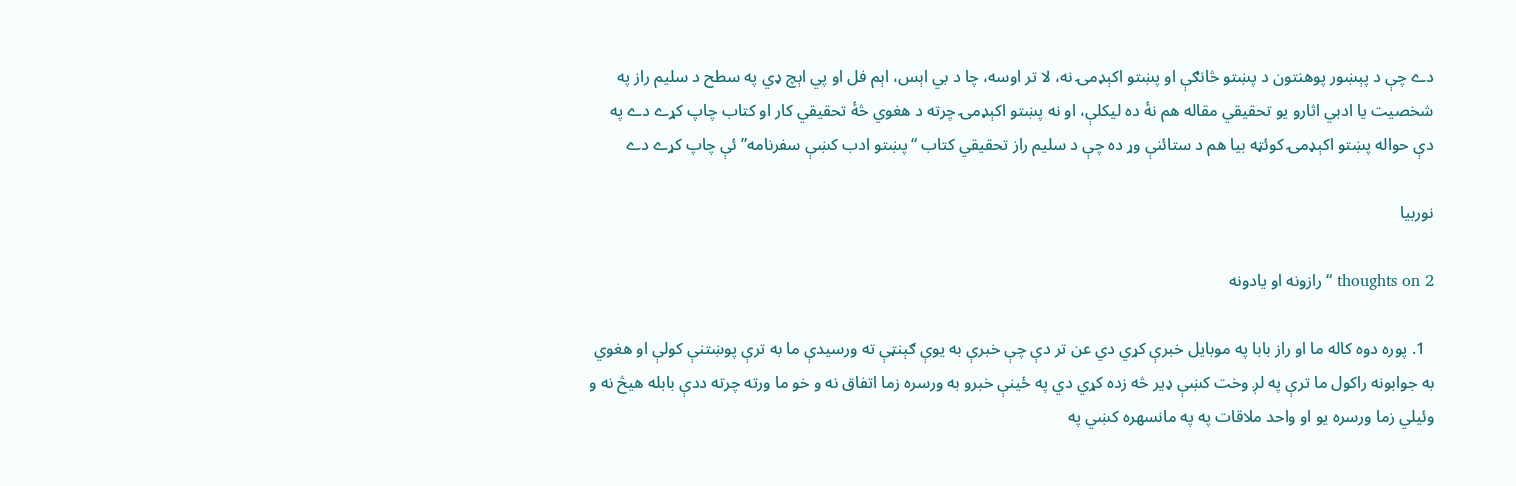دے چې د پېښور پوهنتون د پښتو څانګې او پښتو اکېډمۍ نه، لا تر اوسه، چا د بي اېس، اېم فل او پي اېچ ډي په سطح د سليم راز په شخصيت يا ادبي اثارو يو تحقيقي مقاله هم نۀ ده ليکلې، او نه پښتو اکېډمۍ چرته د هغوي څۀ تحقيقي کار او کتاب چاپ کړے دے په دې حواله پښتو اکېډمۍ کوئټه بيا هم د ستائنې وړ ده چې د سليم راز تحقيقي کتاب “پښتو ادب کښې سفرنامه” ئې چاپ کړے دے

نوربيا

2 thoughts on “رازونه او يادونه

  1. پوره دوه کاله ما او راز بابا په موبايل خبرې کړي دي عن تر دې چې خبرې به يوې ګېنټې ته ورسيدې ما به ترې پوښتنې کولې او هغوي به جوابونه راکول ما ترې په لږ وخت کښې ډير څه زده کړي دي په ځينې خبرو به ورسره زما اتفاق نه و خو ما ورته چرته ددې بابله هيڅ نه و وئيلي زما ورسره يو او واحد ملاقات په په مانسهره کښي په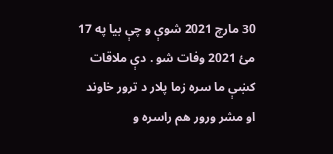30 مارچ 2021 شوې و چې بيا په 17 مئ 2021 وفات شو . دې ملاقات کښې ما سره زما پلار د ترور خاوند او مشر ورور هم راسره و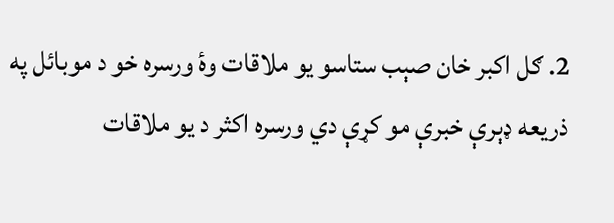2. ګل اکبر خان صېب ستاسو يو ملاقات وۀ ورسره خو د موبائل په ذریعه ډېرې خبرې مو کړې دي ورسره اکثر د یو ملاقات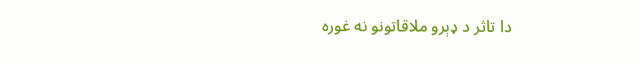دا تاثر د ډېرو ملاقاتونو نه غوره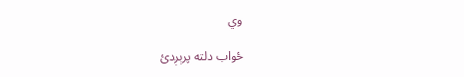وي

ځواب دلته پرېږدئ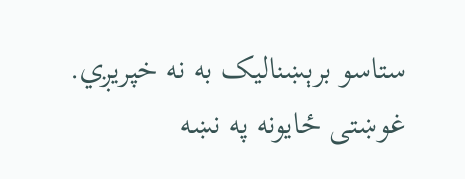ستاسو برېښناليک به نه خپريږي. غوښتى ځایونه په نښه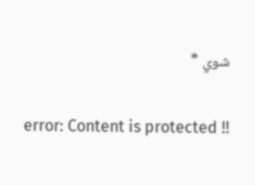شوي *

error: Content is protected !!